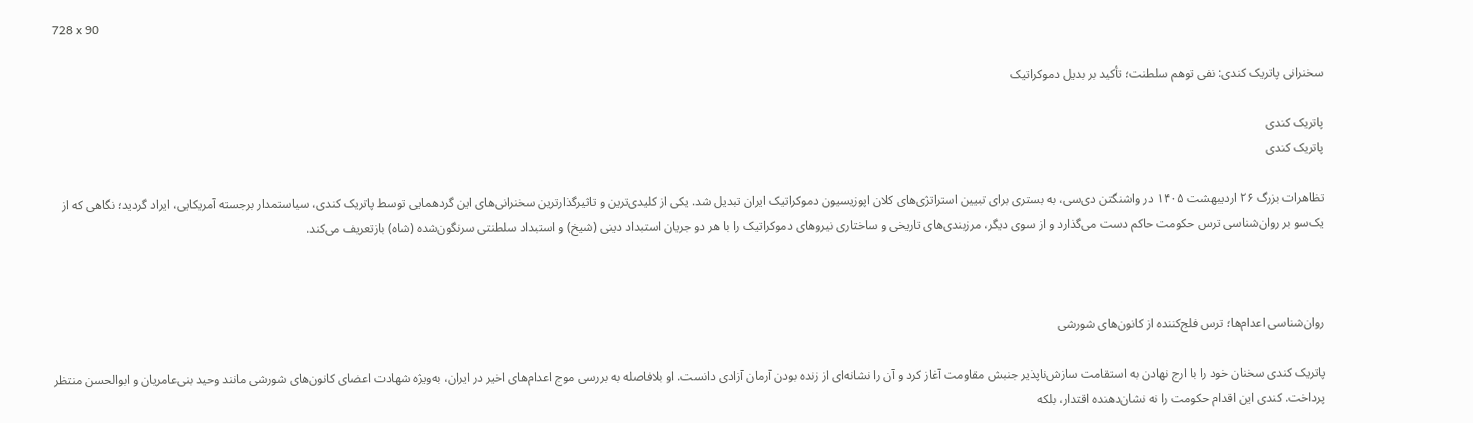728 x 90

سخنرانی پاتریک کندی: نفی توهم سلطنت؛ تأکید بر بدیل دموکراتیک

پاتریک کندی
پاتریک کندی

تظاهرات بزرگ ۲۶ اردیبهشت ۱۴۰۵ در واشنگتن دی‌سی، به بستری برای تبیین استراتژی‌های کلان اپوزیسیون دموکراتیک ایران تبدیل شد. یکی از کلیدی‌ترین و تاثیرگذارترین سخنرانی‌های این گردهمایی توسط پاتریک کندی، سیاستمدار برجسته آمریکایی، ایراد گردید؛ نگاهی که از یک‌سو بر روان‌شناسی ترس حکومت حاکم دست می‌گذارد و از سوی دیگر، مرزبندی‌های تاریخی و ساختاری نیروهای دموکراتیک را با هر دو جریان استبداد دینی (شیخ) و استبداد سلطنتی سرنگون‌شده (شاه) بازتعریف می‌کند.



روان‌شناسی اعدام‌ها؛ ترس فلج‌کننده از کانون‌های شورشی

پاتریک کندی سخنان خود را با ارج نهادن به استقامت سازش‌ناپذیر جنبش مقاومت آغاز کرد و آن را نشانه‌ای از زنده بودن آرمان آزادی دانست. او بلافاصله به بررسی موج اعدام‌های اخیر در ایران، به‌ویژه شهادت اعضای کانون‌های شورشی مانند وحید بنی‌عامریان و ابوالحسن منتظر پرداخت. کندی این اقدام حکومت را نه نشان‌دهنده اقتدار، بلکه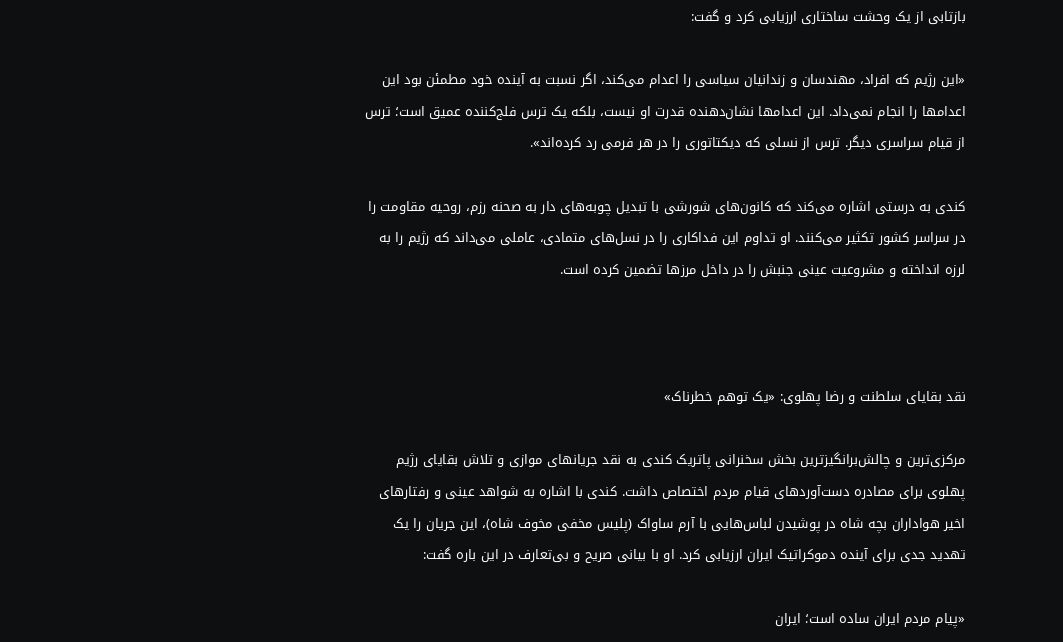بازتابی از یک وحشت ساختاری ارزیابی کرد و گفت:

«این رژیم که افراد، مهندسان و زندانیان سیاسی را اعدام می‌کند، اگر نسبت به آینده خود مطمئن بود این اعدامها را انجام نمی‌داد. این اعدامها نشان‌دهنده قدرت او نیست، بلکه یک ترس فلج‌کننده عمیق است؛ ترس از قیام سراسری دیگر. ترس از نسلی که دیکتاتوری را در هر فرمی رد کرده‌اند».

کندی به درستی اشاره می‌کند که کانون‌های شورشی با تبدیل چوبه‌های دار به صحنه رزم، روحیه مقاومت را در سراسر کشور تکثیر می‌کنند. او تداوم این فداکاری را در نسل‌های متمادی، عاملی می‌داند که رژیم را به لرزه انداخته و مشروعیت عینی جنبش را در داخل مرزها تضمین کرده است.



نقد بقایای سلطنت و رضا پهلوی: «یک توهم خطرناک»

مرکزی‌ترین و چالش‌برانگیزترین بخش سخنرانی پاتریک کندی به نقد جریانهای موازی و تلاش بقایای رژیم پهلوی برای مصادره دست‌آوردهای قیام مردم اختصاص داشت. کندی با اشاره به شواهد عینی و رفتارهای اخیر هواداران بچه شاه در پوشیدن لباس‌هایی با آرم ساواک (پلیس مخفی مخوف شاه)، این جریان را یک تهدید جدی برای آینده دموکراتیک ایران ارزیابی کرد. او با بیانی صریح و بی‌تعارف در این باره گفت:

«پیام مردم ایران ساده است؛ ایران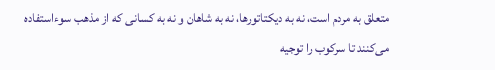متعلق به مردم است، نه به دیکتاتورها، نه به شاهان و نه به کسانی که از مذهب سوءاستفاده می‌کنند تا سرکوب را توجیه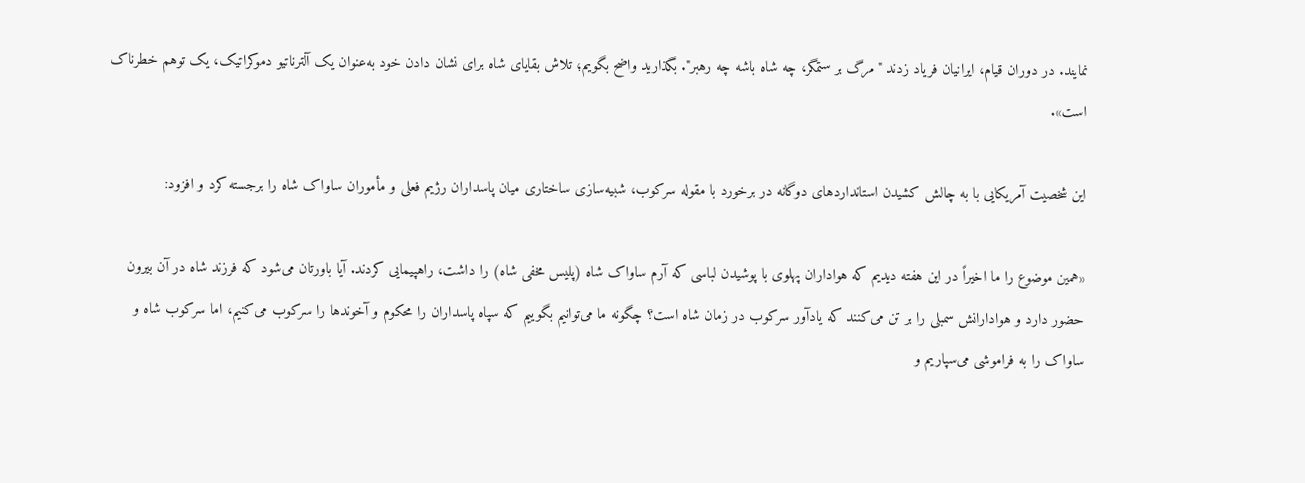نمایند. در دوران قیام، ایرانیان فریاد زدند "مرگ بر ستمگر، چه شاه باشه چه رهبر". بگذارید واضح بگویم؛ تلاش بقایای شاه برای نشان دادن خود به‌عنوان یک آلترناتیو دموکراتیک، یک توهم خطرناک است».

این شخصیت آمریکایی با به چالش کشیدن استانداردهای دوگانه در برخورد با مقوله سرکوب، شبیه‌سازی ساختاری میان پاسداران رژیم فعلی و مأموران ساواک شاه را برجسته کرد و افزود:

«همین موضوع را ما اخیراً در این هفته دیدیم که هواداران پهلوی با پوشیدن لباسی که آرم ساواک شاه (پلیس مخفی شاه) را داشت، راهپیمایی کردند. آیا باورتان می‌شود که فرزند شاه در آن بیرون حضور دارد و هوادارانش سمبلی را بر تن می‌کنند که یادآور سرکوب در زمان شاه است؟ چگونه ما می‌توانیم بگوییم که سپاه پاسداران را محکوم و آخوندها را سرکوب می‌کنیم، اما سرکوب شاه و ساواک را به فراموشی می‌سپاریم و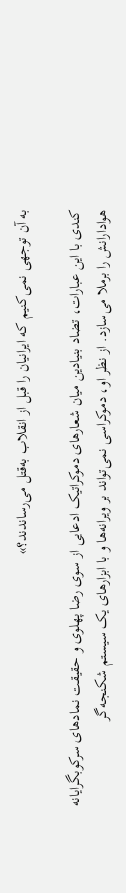به آن توجهی نمی‌کنیم که ایرانیان را قبل از انقلاب به‌قتل می‌رساندند؟»

کندی با این عبارات، تضاد بنیادین میان شعارهای دموکراتیک ادعایی از سوی رضا پهلوی و حقیقت نمادهای سرکوبگرایانه هوادارانش را برملا می‌سازد. از نظر او، دموکراسی نمی‌تواند بر ویرانه‌ها و با ابزارهای یک سیستم شکنجه‌گر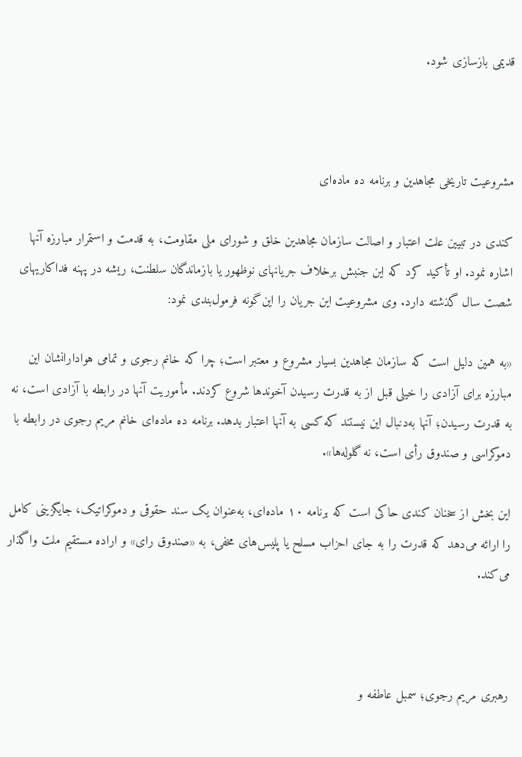قدیمی بازسازی شود.



مشروعیت تاریخی مجاهدین و برنامه ده ماده‌ای

کندی در تبیین علت اعتبار و اصالت سازمان مجاهدین خلق و شورای ملی مقاومت، به قدمت و استمرار مبارزه آنها اشاره نمود. او تأکید کرد که این جنبش برخلاف جریانهای نوظهور یا بازماندگان سلطنت، ریشه در پهنه فداکاریهای شصت سال گذشته دارد. وی مشروعیت این جریان را این‌گونه فرمول‌بندی نمود:

«به همین دلیل است که سازمان مجاهدین بسیار مشروع و معتبر است؛ چرا که خانم رجوی و تمامی هوادارانشان این مبارزه برای آزادی را خیلی قبل از به قدرت رسیدن آخوندها شروع کردند. مأموریت آنها در رابطه با آزادی است، نه به قدرت رسیدن؛ آنها به‌دنبال این نیستند که کسی به آنها اعتبار بدهد. برنامه ده ماده‌ای خانم مریم رجوی در رابطه با دموکراسی و صندوق رأی است، نه گلوله‌ها».

این بخش از سخنان کندی حاکی است که برنامه ۱۰ ماده‌ای، به‌عنوان یک سند حقوقی و دموکراتیک، جایگزینی کامل را ارائه می‌دهد که قدرت را به جای احزاب مسلح یا پلیس‌های مخفی، به «صندوق رای» و اراده مستقیم ملت واگذار می‌کند.



رهبری مریم رجوی؛ سمبل عاطفه و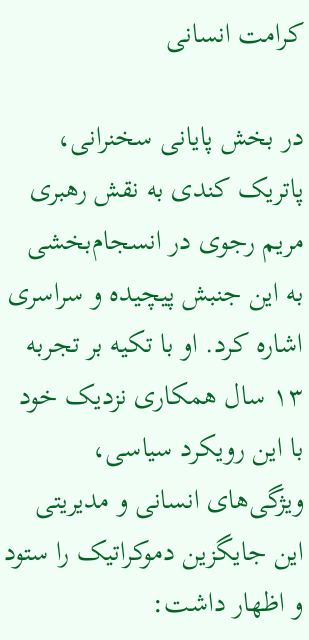کرامت انسانی

در بخش پایانی سخنرانی، پاتریک کندی به نقش رهبری مریم رجوی در انسجام‌بخشی به این جنبش پیچیده و سراسری اشاره کرد. او با تکیه بر تجربه ۱۳ سال همکاری نزدیک خود با این رویکرد سیاسی، ویژگی‌های انسانی و مدیریتی این جایگزین دموکراتیک را ستود و اظهار داشت: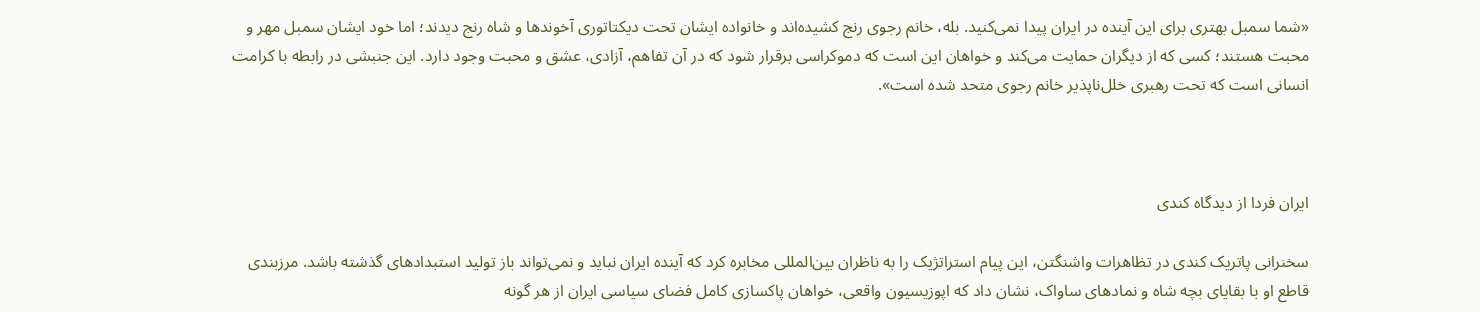«شما سمبل بهتری برای این آینده در ایران پیدا نمی‌کنید. بله، خانم رجوی رنج کشیده‌اند و خانواده ایشان تحت دیکتاتوری آخوندها و شاه رنج دیدند؛ اما خود ایشان سمبل مهر و محبت هستند؛ کسی که از دیگران حمایت می‌کند و خواهان این است که دموکراسی برقرار شود که در آن تفاهم، آزادی، عشق و محبت وجود دارد. این جنبشی در رابطه با کرامت انسانی است که تحت رهبری خلل‌ناپذیر خانم رجوی متحد شده است».



ایران فردا از دیدگاه کندی

سخنرانی پاتریک کندی در تظاهرات واشنگتن، این پیام استراتژیک را به ناظران بین‌المللی مخابره کرد که آینده ایران نباید و نمی‌تواند باز تولید استبدادهای گذشته باشد. مرزبندی قاطع او با بقایای بچه شاه و نمادهای ساواک، نشان داد که اپوزیسیون واقعی، خواهان پاکسازی کامل فضای سیاسی ایران از هر گونه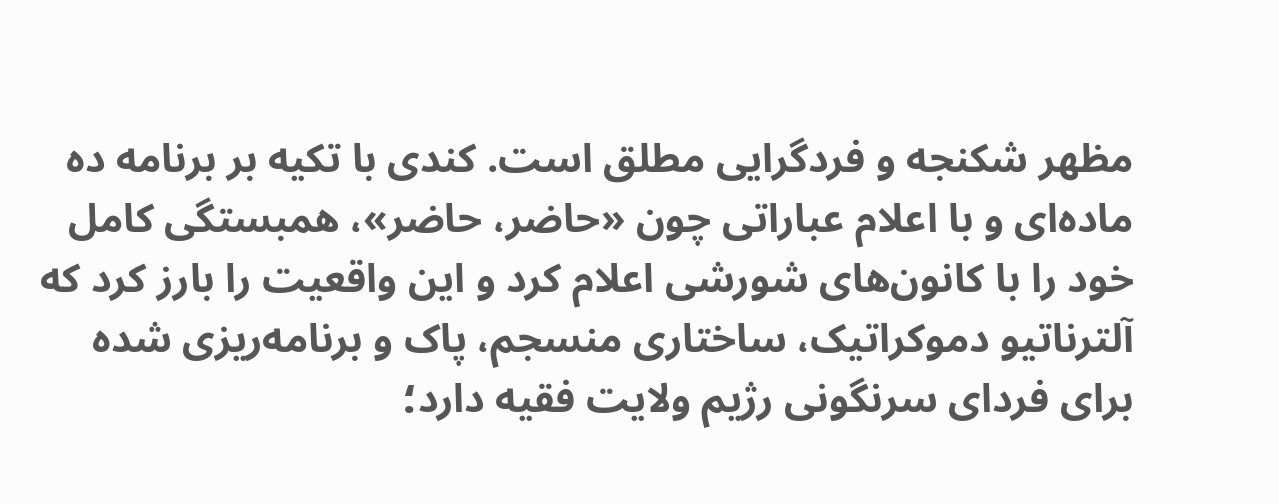مظهر شکنجه و فردگرایی مطلق است. کندی با تکیه بر برنامه ده ماده‌ای و با اعلام عباراتی چون «حاضر، حاضر»، همبستگی کامل خود را با کانون‌های شورشی اعلام کرد و این واقعیت را بارز کرد که آلترناتیو دموکراتیک، ساختاری منسجم، پاک و برنامه‌ریزی شده برای فردای سرنگونی رژیم ولایت فقیه دارد؛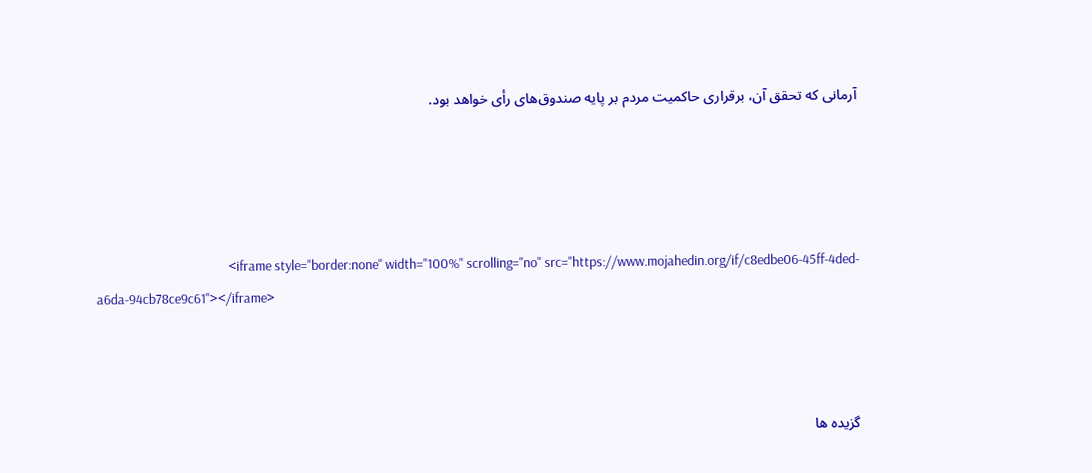آرمانی که تحقق آن، برقراری حاکمیت مردم بر پایه صندوق‌های رأی خواهد بود.




                                            <iframe style="border:none" width="100%" scrolling="no" src="https://www.mojahedin.org/if/c8edbe06-45ff-4ded-a6da-94cb78ce9c61"></iframe>



گزیده ها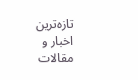تازه‌ترین اخبار و مقالات